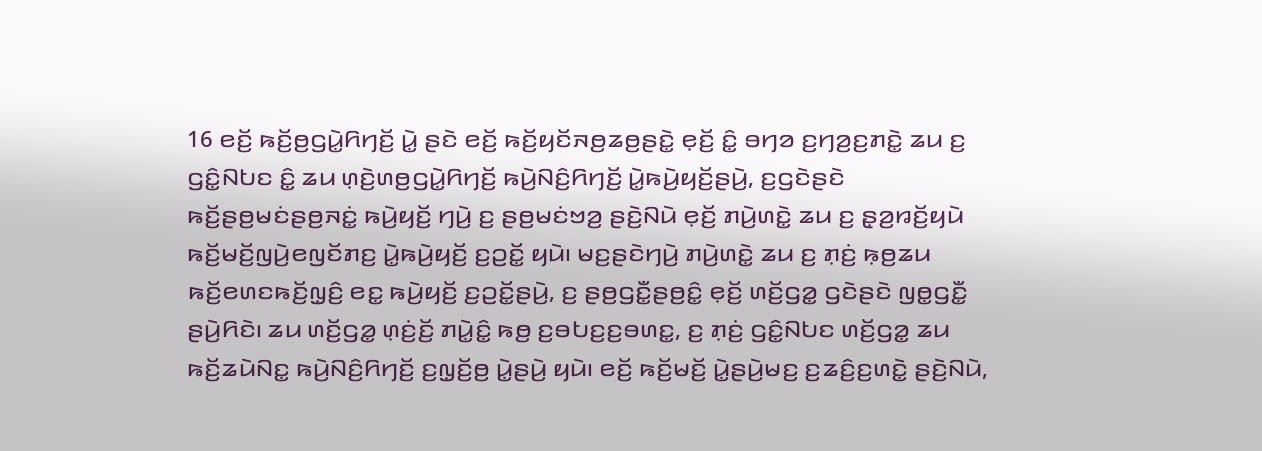16 ꤕꤢꤩ꤬ ꤒꤢꤩ꤬ꤥ꤬ꤞꤣꤧ꤭ꤖꤚꤢꤩ꤬ ꤣꤧ꤭ ꤔꤢꤧ ꤕꤢꤩ꤬ ꤒꤢꤩ꤬ꤟꤢꤩꤏꤥ꤬ꤘꤥ꤬ꤔꤢꤧ꤭ ꤕ꤫ꤢꤩ꤬ ꤢꤨ꤭ ꤋꤚꤤ ꤢ꤬ꤚꤤ꤬ꤢ꤬ꤊꤢꤧ꤭ ꤘꤣ ꤢ꤬ ꤞꤢꤨ꤭ꤡꤝꤢ ꤢꤨ꤭ ꤘꤣ ꤛ꤫ꤢꤧ꤬ꤛꤥ꤬ꤞꤣꤧ꤭ꤖꤚꤢꤩ꤬ ꤒꤣꤧ꤬ꤡꤢꤨ꤬ꤖꤚꤢꤩ꤬ ꤣꤧ꤭ꤒꤣꤧ꤬ꤟꤢꤩ꤬ꤔꤣꤧ꤬, ꤢ꤬ꤞꤢꤧꤔꤢꤧ ꤒꤢꤩ꤬ꤔꤥ꤬ꤗꤢꤦꤔꤥ꤬ꤏꤢꤦ꤭ ꤒꤣꤧ꤬ꤟꤢꤩ꤬ ꤚꤣꤧ꤬ ꤢ꤬ ꤔꤥ꤬ꤗꤢꤦꤠꤤ꤬ ꤔꤢꤧ꤬ꤡꤣꤧ ꤕ꤫ꤢꤩ꤬ ꤊꤣꤧ꤬ꤛꤢꤧ꤭ ꤘꤣ ꤢ꤬ ꤔ꤫ꤤ꤬ꤙꤢꤩ꤬ꤟꤣꤧ ꤒꤢꤩ꤬ꤗꤢꤩ꤬ꤜꤣꤧ꤬ꤕꤜꤢꤩꤊꤢ꤬ ꤣꤧ꤭ꤒꤣꤧ꤬ꤟꤢꤩ꤬ ꤢ꤬ꤑꤢꤩ꤭ ꤟꤣꤧ꤯ ꤗꤢ꤬ꤔꤢꤧꤚꤣꤧ꤬ ꤊꤣꤧ꤬ꤛꤢꤧ꤭ ꤘꤣ ꤢ꤬ ꤊ꤫ꤢꤦ꤬ ꤒ꤫ꤥ꤬ꤘꤣ ꤒꤢꤩ꤬ꤕꤛꤢꤒꤢꤩ꤬ꤜ꤫ꤢꤨ꤬ ꤕꤢ꤭ ꤒꤣꤧ꤬ꤟꤢꤩ꤬ ꤢ꤬ꤑꤢꤩ꤭ꤔꤣꤧ꤬, ꤢ꤬ ꤔꤥ꤬ꤞꤢꤪ꤭ꤔꤥ꤬ꤢꤨ꤭ ꤕ꤫ꤢꤩ꤬ ꤛꤢꤩ꤬ꤞꤤ꤭ ꤞꤢꤧꤔꤢꤧ ꤜꤥ꤭ꤞꤢꤪ꤭ ꤔꤣꤧ꤬ꤖꤢꤧ꤯ ꤘꤣ ꤛꤢꤩ꤬ꤞꤤ꤭ ꤛ꤫ꤢꤦ꤬ꤢꤩ꤬ ꤊꤣꤧ꤭ꤢꤨ꤭ ꤒꤥ꤬ ꤢ꤬ꤋꤝꤢ꤬ꤢ꤬ꤋꤛꤢ꤭, ꤢ꤬ ꤊ꤫ꤢꤦ꤬ ꤞꤢꤨ꤭ꤡꤝꤢ ꤛꤢꤩ꤬ꤞꤤ꤭ ꤘꤣ ꤒꤢꤩ꤬ꤘꤣꤧꤡꤢ꤭ ꤒꤣꤧ꤬ꤡꤢꤨ꤬ꤖꤚꤢꤩ꤬ ꤢ꤬ꤜ꤫ꤢꤩ꤬ꤥ꤬ ꤣꤧ꤭ꤔꤣꤧ꤬ ꤟꤣꤧ꤯ ꤕꤢꤩ꤬ ꤒꤢꤩ꤬ꤗꤢꤩ꤬ ꤣꤧ꤭ꤔꤣꤧ꤬ꤗꤢ꤬ ꤢ꤬ꤘꤢꤨ꤬ꤢ꤬ꤛꤢꤧ꤭ ꤔꤢꤧ꤬ꤡꤣꤧ,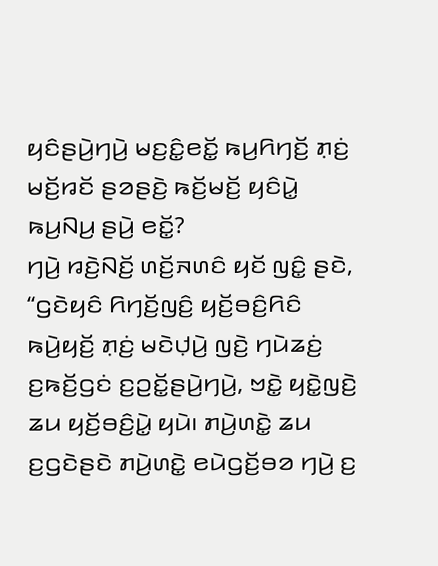ꤟꤢꤨꤔꤣꤧ꤬ꤚꤣꤧ꤬ ꤗꤢ꤬ꤢꤨ꤭ꤕꤢꤩ꤭ ꤒꤣ꤬ꤖꤚꤢꤩ꤬ ꤊ꤫ꤢꤦ꤬ ꤗꤢꤩ꤬ꤙꤢꤩ ꤔꤤꤔꤢꤧ꤬ ꤒꤢꤩ꤬ꤗꤢꤩ꤬ ꤟꤢꤨꤣꤧ꤭ ꤒꤣ꤬ꤡꤣ꤬ ꤔꤣꤧ꤬ ꤕꤢꤩ꤭?
ꤚꤣꤧ꤬ ꤙꤢꤧ꤬ꤡꤢꤩ꤬ ꤛꤢꤩ꤬ꤏꤛꤢꤨ ꤟꤢꤩ ꤜꤢꤨ꤭ ꤔꤢꤧ, “ꤞꤢꤧꤟꤢꤨ ꤖꤚꤢꤩ꤬ꤜꤢꤨ꤬ ꤟꤢꤩ꤬ꤋꤢꤨ꤬ꤖꤢꤨ ꤒꤣꤧ꤬ꤟꤢꤩ꤬ ꤊ꤫ꤢꤦ꤬ ꤗꤢꤧꤓ꤫ꤣꤧ꤬ ꤜꤢꤧ꤬ ꤚꤣꤧꤘꤢꤦ꤬ ꤢ꤬ꤒꤢꤩ꤬ꤞꤢꤦ ꤢ꤬ꤑꤢꤩ꤭ꤔꤣꤧ꤬ꤚꤣꤧ꤬, ꤠꤢꤧ꤭ ꤟꤢꤧ꤭ꤜꤢꤧ꤬ ꤘꤣ ꤟꤢꤩ꤬ꤋꤢꤨ꤬ꤣꤧ꤭ ꤟꤣꤧ꤯ ꤊꤣꤧ꤬ꤛꤢꤧ꤭ ꤘꤣ ꤢ꤬ꤞꤢꤧꤔꤢꤧ ꤊꤣꤧ꤬ꤛꤢꤧ꤭ ꤕꤣꤧꤞꤢꤩ꤬ꤋꤤ ꤚꤣꤧ꤬ ꤢ꤬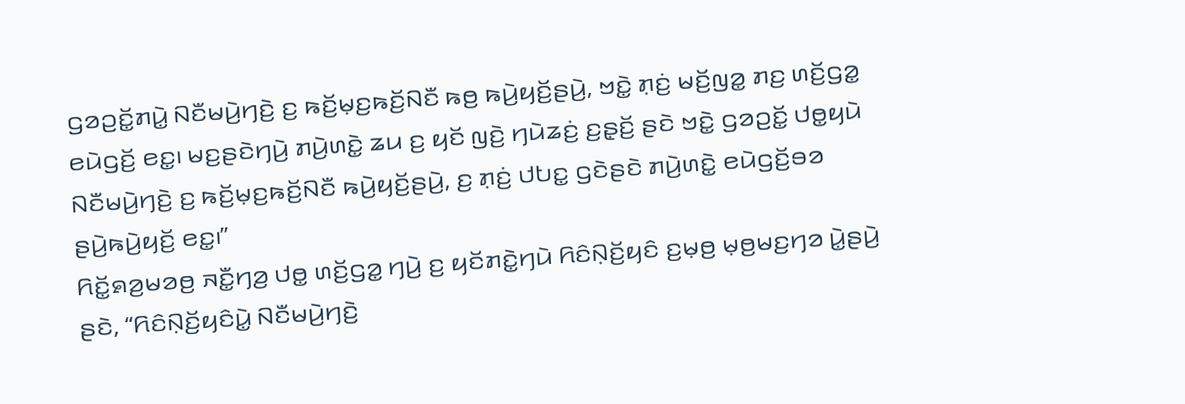ꤞꤤꤑꤢꤩ꤭ꤊꤣꤧ꤭ ꤡꤢꤪꤗꤣꤧ꤬ꤚꤢꤧ꤬ ꤢ꤬ ꤒꤢꤩ꤬ꤗ꤫ꤢ꤬ꤒꤢꤩ꤬ꤡꤢꤪ ꤒꤥ꤬ ꤒꤣꤧ꤬ꤟꤢꤩ꤬ꤔꤣꤧ꤬, ꤠꤢꤧ꤭ ꤊ꤫ꤢꤦ꤬ ꤗꤢꤩ꤬ꤜꤤ꤭ ꤊꤢ꤬ ꤛꤢꤩ꤬ꤞꤤ꤭ ꤕꤣꤧꤞꤢꤩ꤬ ꤕꤢ꤭꤯ ꤗꤢ꤬ꤔꤢꤧꤚꤣꤧ꤬ ꤊꤣꤧ꤬ꤛꤢꤧ꤭ ꤘꤣ ꤢ꤬ ꤟꤢꤩ ꤜꤢꤧ꤬ ꤚꤣꤧꤘꤢꤦ꤬ ꤢ꤬ꤔ꤫ꤢꤩ꤬ ꤔꤢꤧ ꤠꤢꤧ꤭ ꤞꤤꤑꤢꤩ꤭ ꤓꤥ꤭ꤟꤣꤧ ꤡꤢꤪꤗꤣꤧ꤬ꤚꤢꤧ꤬ ꤢ꤬ ꤒꤢꤩ꤬ꤗ꤫ꤢ꤬ꤒꤢꤩ꤬ꤡꤢꤪ ꤒꤣꤧ꤬ꤟꤢꤩ꤬ꤔꤣꤧ꤬, ꤢ꤬ ꤊ꤫ꤢꤦ꤬ ꤓꤝꤢ꤭ ꤞꤢꤧꤔꤢꤧ ꤊꤣꤧ꤬ꤛꤢꤧ꤭ ꤕꤣꤧꤞꤢꤩ꤬ꤋꤤ ꤔꤣꤧ꤬ꤒꤣꤧ꤬ꤟꤢꤩ꤬ ꤕꤢ꤭꤯”
ꤖꤢꤩ꤭ꤎꤤ꤬ꤗꤤꤥ꤬ ꤏꤢꤪ꤭ꤚꤤ꤬ ꤓꤥ꤭ ꤛꤢꤩ꤬ꤞꤤ꤭ ꤚꤣꤧ꤬ ꤢ꤬ ꤟꤢꤩꤊꤢꤧ꤭ꤚꤣꤧ ꤖꤢꤨꤡ꤫ꤢꤩ꤬ꤟꤢꤨ ꤢ꤬ꤗ꤫ꤥ꤬ ꤗ꤫ꤥ꤬ꤗꤢ꤬ꤚꤤ ꤣꤧ꤭ꤔꤣꤧ꤬ ꤔꤢꤧ, “ꤖꤢꤨꤡ꤫ꤢꤩ꤬ꤟꤢꤨꤣꤧ꤭ ꤡꤢꤪꤗꤣꤧ꤬ꤚꤢꤧ꤬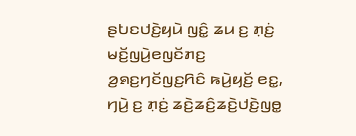ꤔꤝꤢꤓꤢꤧ꤬ꤟꤣꤧ ꤜꤢꤨ꤭ ꤘꤣ ꤢ꤬ ꤊ꤫ꤢꤦ꤬ ꤗꤢꤩ꤬ꤜꤣꤧ꤬ꤕꤜꤢꤩꤊꤢ꤬ ꤤ꤬ꤎꤢ꤬ꤚꤢꤩꤜꤢ꤬ꤖꤢꤨ ꤒꤣꤧ꤬ꤟꤢꤩ꤬ ꤕꤢ꤭, ꤚꤣꤧ꤬ ꤢ꤬ ꤊ꤫ꤢꤦ꤬ ꤘꤢꤧ꤬ꤘꤢꤨ꤬ꤘꤢꤧ꤬ꤓꤢꤧ꤬ꤜꤥ꤭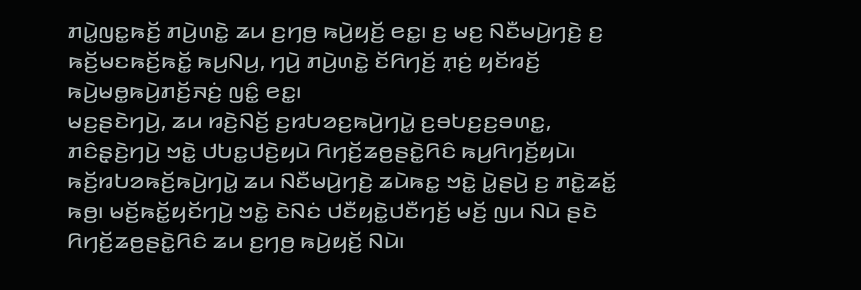ꤊꤣꤧ꤭ꤜꤢ꤭ꤒꤢꤩ꤬ ꤊꤣꤧ꤬ꤛꤢꤧ꤭ ꤘꤣ ꤢ꤬ꤚꤥ꤬ ꤒꤣꤧ꤬ꤟꤢꤩ꤬ ꤕꤢ꤭꤯ ꤢ꤬ ꤗꤢ꤬ ꤡꤢꤪꤗꤣꤧ꤬ꤚꤢꤧ꤬ ꤢ꤬ ꤒꤢꤩ꤬ꤗꤢꤒꤢꤩ꤬ꤒꤢꤩ꤭ ꤒꤣ꤬ꤡꤣ꤬, ꤚꤣꤧ꤬ ꤊꤣꤧ꤬ꤛꤢꤧ꤭ ꤢꤩꤖꤚꤢꤩ꤬ ꤊ꤫ꤢꤦ꤬ ꤟꤢꤩꤙꤢꤩ꤬ ꤒꤣꤧ꤬ꤗꤥ꤭ꤒꤣꤧ꤬ꤊꤢꤩ꤬ꤏꤢꤦ꤬ ꤜꤢꤨ꤭ ꤕꤢ꤭꤯
ꤗꤢ꤬ꤔꤢꤧꤚꤣꤧ꤬, ꤘꤣ ꤙꤢꤧ꤬ꤡꤢꤩ꤬ ꤢ꤬ꤙꤝꤤꤢ꤬ꤒꤣꤧ꤬ꤚꤣꤧ꤭ ꤢ꤬ꤋꤝꤢ꤬ꤢ꤬ꤋꤛꤢ꤭, ꤊꤢꤨꤔ꤫ꤢꤧ꤬ꤚꤣꤧ꤬ ꤠꤢꤧ꤭ ꤓꤝꤢ꤭ꤓꤢꤧ꤬ꤟꤣꤧ ꤖꤚꤢꤩ꤬ꤘꤥ꤬ꤔꤢꤧ꤭ꤖꤢꤨ ꤒꤣ꤬ꤖꤚꤢꤩ꤬ꤟꤣꤧ꤯ ꤒꤢꤩ꤬ꤙꤝꤤꤒꤢꤩ꤬ꤒꤣꤧ꤬ꤚꤣꤧ꤭ ꤘꤣ ꤡꤢꤪꤗꤣꤧ꤬ꤚꤢꤧ꤬ ꤘꤣꤧꤒꤢ꤭ ꤠꤢꤧ꤭ ꤣꤧ꤭ꤔꤣꤧ꤬ ꤢ꤬ ꤊꤢꤧ꤭ꤘꤢꤩ꤭ ꤒꤥ꤬꤯ ꤗꤢꤩ꤬ꤒꤢꤩ꤭ꤟꤢꤩꤚꤣꤧ꤬ ꤠꤢꤧ꤭ ꤢꤧꤡꤢꤦ ꤓꤢꤪꤟꤢꤧ꤭ꤓꤢꤪꤚꤢꤩ꤬ ꤗꤢꤩ꤬ ꤜꤣ ꤡꤣꤧ ꤔꤢꤧ ꤖꤚꤢꤩ꤬ꤘꤥ꤬ꤔꤢꤧ꤭ꤖꤢꤨ ꤘꤣ ꤢ꤬ꤚꤥ꤬ ꤒꤣꤧ꤬ꤟꤢꤩ꤬ ꤡꤣꤧ꤯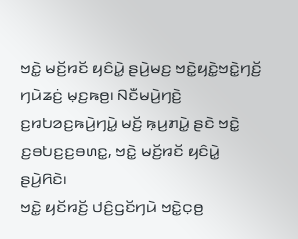ꤠꤢꤧ꤭ ꤗꤢꤩ꤬ꤙꤢꤩ ꤟꤢꤨꤣꤧ꤭ ꤔꤣꤧ꤬ꤗꤢ꤬ ꤠꤢꤧ꤭ꤟꤢꤧ꤭ꤠꤢꤧ꤭ꤚꤢꤩ꤬ ꤚꤣꤧꤘꤢꤦ꤬ ꤗ꤫ꤢ꤬ꤒꤥ꤬꤯ ꤡꤢꤪꤗꤣꤧ꤬ꤚꤢꤧ꤬ ꤢ꤬ꤙꤝꤤꤢ꤬ꤒꤣꤧ꤬ꤚꤣꤧ꤭ ꤗꤢꤩ꤬ ꤒ꤫ꤣ꤬ꤊꤣꤧ꤭ ꤔꤢꤧ ꤠꤢꤧ꤭ ꤢ꤬ꤋꤝꤢ꤬ꤢ꤬ꤋꤛꤢ꤭, ꤠꤢꤧ꤭ ꤗꤢꤩ꤬ꤙꤢꤩ ꤟꤢꤨꤣꤧ꤭ ꤔꤣꤧ꤬ꤖꤢꤧ꤯
ꤠꤢꤧ꤭ ꤟꤢꤩꤙꤢꤩ꤬ ꤓꤢꤨ꤬ꤞꤢꤩꤚꤣꤧ ꤠꤢꤧ꤭ꤍ꤫ꤥ꤬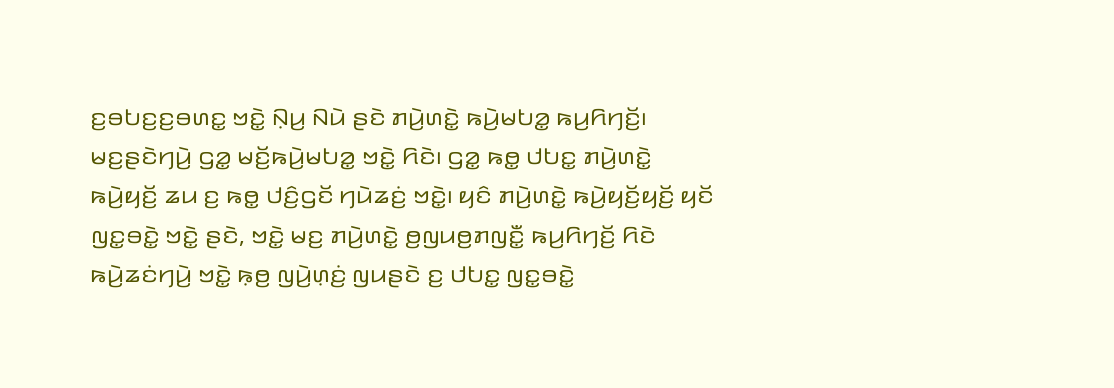ꤢ꤬ꤋꤝꤢ꤬ꤢ꤬ꤋꤛꤢ꤭ ꤠꤢꤧ꤭ ꤡ꤫ꤣ꤬ ꤡꤣꤧ ꤔꤢꤧ ꤊꤣꤧ꤬ꤛꤢꤧ꤭ ꤒꤣꤧ꤬ꤗꤝꤤ꤭ ꤒꤣ꤬ꤖꤚꤢꤩ꤬꤯ ꤗꤢ꤬ꤔꤢꤧꤚꤣꤧ꤬ ꤞꤤ꤭ ꤗꤢꤩ꤬ꤒꤣꤧ꤬ꤗꤝꤤ꤭ ꤠꤢꤧ꤭ ꤖꤢꤧ꤯ ꤞꤤ꤭ ꤒꤥ꤭ ꤓꤝꤢ꤭ ꤊꤣꤧ꤬ꤛꤢꤧ꤭ ꤒꤣꤧ꤬ꤟꤢꤩ꤬ ꤘꤣ ꤢ꤬ ꤒꤥ꤭ ꤓꤢꤨ꤬ꤞꤢꤩ ꤚꤣꤧꤘꤢꤦ꤬ ꤠꤢꤧ꤭꤯ ꤟꤢꤨ ꤊꤣꤧ꤬ꤛꤢꤧ꤭ ꤒꤣꤧ꤬ꤟꤢꤩ꤬ꤟꤢꤩ꤬ ꤟꤢꤩ ꤜꤢ꤭ꤋꤢꤧ꤭ ꤠꤢꤧ꤭ ꤔꤢꤧ, ꤠꤢꤧ꤭ ꤗꤢ꤬ ꤊꤣꤧ꤬ꤛꤢꤧ꤭ ꤥ꤬ꤜꤣꤥ꤬ꤊꤜꤢꤪ꤭ ꤒꤣ꤬ꤖꤚꤢꤩ꤬ ꤖꤢꤧ ꤒꤣꤧ꤬ꤘꤢꤦꤚꤣꤧ꤬ ꤠꤢꤧ꤭ ꤒ꤫ꤥ꤬ ꤜꤣꤧ꤬ꤛ꤫ꤢꤦ꤬ ꤜꤣꤔꤢꤧ ꤢ꤬ ꤓꤝꤢ꤭ ꤜꤢ꤭ꤋꤢꤧ꤭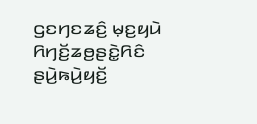ꤞꤢꤚꤢꤘꤢꤨ꤬ ꤗ꤫ꤢ꤬ꤟꤣꤧ ꤖꤚꤢꤩ꤬ꤘꤥ꤬ꤔꤢꤧ꤭ꤖꤢꤨ ꤔꤣꤧ꤬ꤒꤣꤧ꤬ꤟꤢꤩ꤬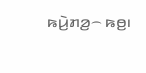ꤒꤣꤧ꤬ꤊꤤ꤬꤮ ꤒꤥ꤬꤯